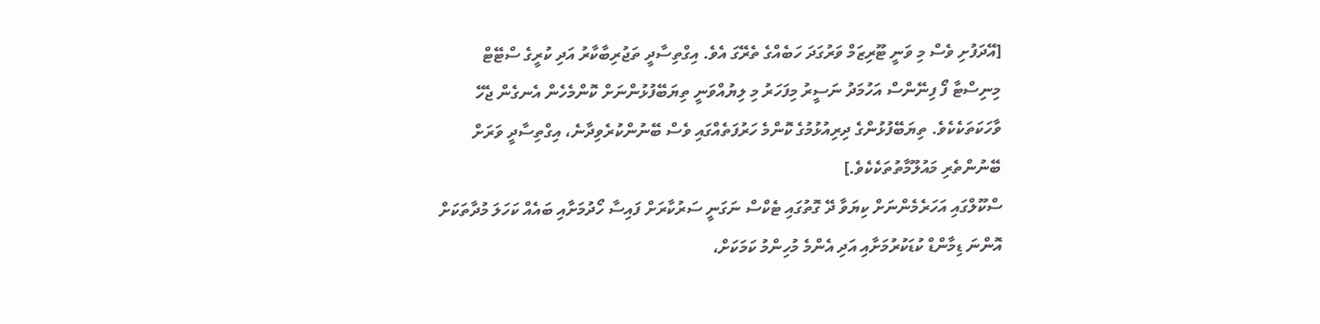[އޭދަފުށި ވެސް މި ވަނީ ޓޫރިޒަމް ވަރުގަދަ ހަބެއްގެ ތެރޭގަ އެވެ. އިގްތިސާދީ ތަޖުރިބާކާރު އަދި ކުރީގެ ސްޓޭޓް މިނިސްޓާ ފޯ ފިނޭންސް އަހުމަދު ނަސީރު މިފަހަރު މި ލިޔުއްވަނީ ތިޔަބޭފުޅުންނަށް ކޮންމެހެން އެނގެން ޖެހޭ ވާހަކަތަކެކެވެ. ތިޔަބޭފުޅުންގެ ދިރިއުޅުމުގެ ކޮންމެ ހަރުފަތެއްގައި ވެސް ބޭނުންކުރެވިދާނެ، އިގްތިސާދީ ވަރަށް ބޭނުންތެރި މައުލޫމާތުތަކެކެވެ.]
ސްކޫލްގައި އަހަރެމެންނަށް ކިޔަވާ ދޭ ގޮތުގައި ޓެކްސް ނަގަނީ ސަރުކާރަށް ފައިސާ ހޯދުމަށާއި ބައެއް ކަހަލަ މުދާތަކަށް އޮންނަ ޑިމާންޑް ކުޑަކުރުމަށާއި އަދި އެންމެ މުހިންމު ކަމަކަށް،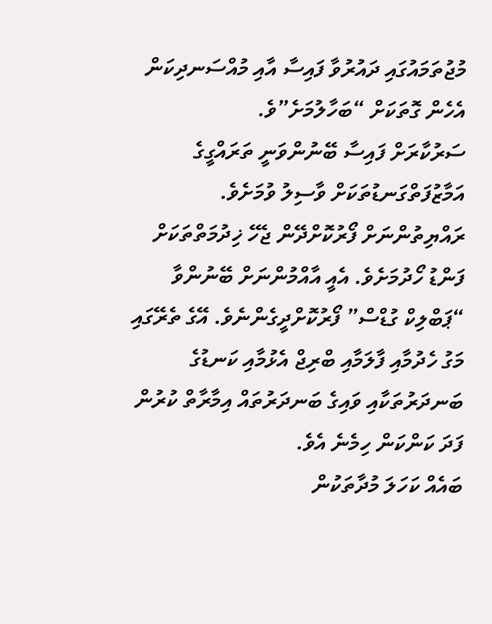މުޖުތަމައުގައި ދައުރުވާ ފައިސާ އާއި މުއްސަނދިކަން އެހެން ގޮތަކަށް “ބަހާލުމަށެ”ވެ.
ސަރުކާރަށް ފައިސާ ބޭނުންވަނީ ތަރައްގީގެ އަމާޒުފަތްގަނޑުތަކަށް ވާސިލު ވުމަށެވެ. ރައްޔިތުންނަށް ފޯރުކޮށްދޭން ޖެހޭ ޚިދުމަތްތަކަށް ފަންޑު ހޯދުމަށެވެ. އެއީ އާއްމުންނަށް ބޭނުންވާ “ޕަބްލިކް ގުޑްސް” ފޯރުކޮށްދީގެންނެވެ. އޭގެ ތެރޭގައި މަގު ހެދުމާއި ފާލަމާއި ބްރިޖް އެޅުމާއި ކަނޑުގެ ބަނދަރުތަކާއި ވައިގެ ބަނދަރުތައް އިމާރާތް ކުރުން ފަދަ ކަންކަން ހިމެނެ އެވެ.
ބައެއް ކަހަލަ މުދާތަކުން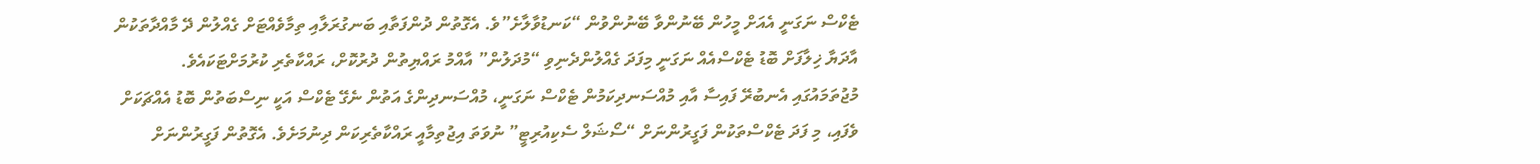ޓެކްސް ނަގަނީ އެއަށް މީހުން ބޭނުންވާ ބޭނުންވުން “ކަނޑުވާލާށެ”ވެ. އެގޮތުން ދުންފަތާއި ބަނގުރަލާއި ތިމާވެއްޓަށް ގެއްލުން ދޭ މާއްދާތަކުން އާދަޔާ ޚިލާފަށް ބޮޑު ޓެކްސްއެއް ނަގަނީ މިފަދަ ގެއްލުންދެނިވި “މުދަލުން” އާއްމު ރައްޔިތުން ދުރުކޮށް، ރައްކާތެރި ކުރުމަށްޓަކައެވެ.
މުޖުތަމައުގައި އެނބުރޭ ފައިސާ އާއި މުއްސަނދިކަމުން ޓެކްސް ނަގަނީ، މުއްސަނދިންގެ އަތުން ނެގޭ ޓެކްސް އަކީ ނިސްބަތުން ބޮޑު އެއްޗަކަށް ވެފައި، މި ފަދަ ޓެކްސްތަކުން ފަގީރުންނަށް “ސޯޝަލް ސެކިއުރިޓީ” ނުވަތަ އިޖުތިމާއީ ރައްކާތެރިކަން ދިނުމަށެވެ. އެގޮތުން ފަގީރުންނަށް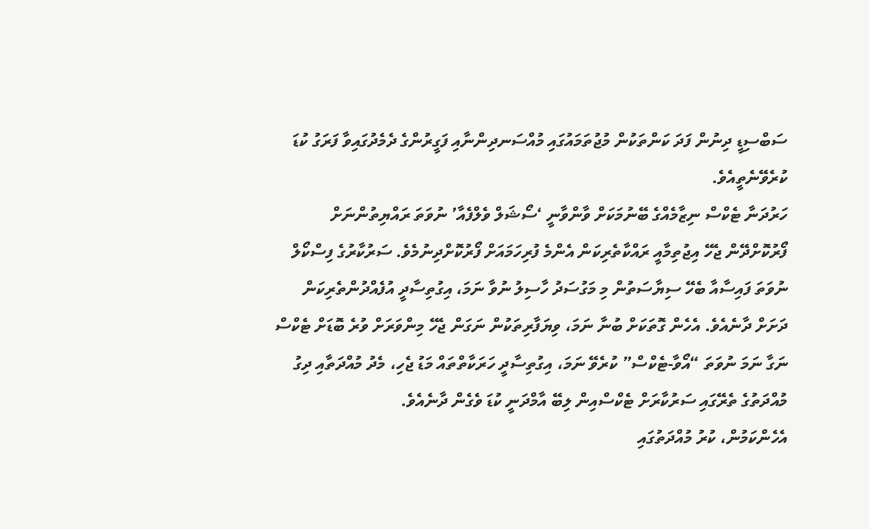ސަބްސިޑީ ދިނުން ފަދަ ކަންތަކުން މުޖުތަމައުގައި މުއްސަނދިންނާއި ފަގީރުންގެ ދެމެދުގައިވާ ފަރަގު ކުޑަ ކުރެވޭނެތީއެވެ.
ހަރުދަނާ ޓެކްސް ނިޒާމެއްގެ ބޭނުމަކަށް ވާންވާނީ ‘ސޯޝަލް ވެލްފެއާ’ ނުވަތަ ރައްޔިތުންނަށް ފޯރުކޮށްދޭން ޖެހޭ އިޖުތިމާއީ ރައްކާތެރިކަން އެންމެ ފުރިހަމައަށް ފޯރުކޮށްދިނުމެވެ. ސަރުކާރުގެ ފިސްކޯލް ނުވަތަ ފައިސާއާ ބެހޭ ސިޔާސަތުން މި މަގުސަދު ހާސިލު ނުވާ ނަމަ، އިގުތިސާދީ އުފެއްދުންތެރިކަން ދަށަށް ދާނެއެވެ. އެހެން ގޮތަކަށް ބުނާ ނަމަ، ވިޔަފާރިތަކުން ނަގަން ޖެހޭ މިންވަރަށް ވުރެ ބޮޑަށް ޓެކްސް ނަގާ ނަމަ ނުވަތަ “އޯވާ-ޓެކްސް” ކުރެވޭ ނަމަ، އިގުތިސާދީ ހަރަކާތްތައް މަޑު ޖެހި، މެދު މުއްދަތާއި ދިގު މުއްދަތުގެ ތެރޭގައި ސަރުކާރަށް ޓެކްސްއިން ލިބޭ އާމްދަނީ ކުޑަ ވެގެން ދާނެއެވެ.
އެހެންކަމުން، ކުރު މުއްދަތުގައި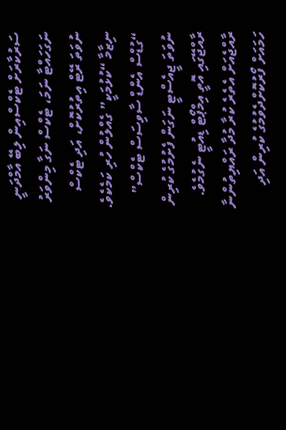ސަރުކާރަށް ޓެކްސްއިން ލިބޭ އާމްދަނީ ނަގަހައްޓާ ނަމަ، ޓެކްސް ނަގާ މިންވަރު ނުވަތަ ރޭޓް އިތުރުކޮށް، އަދި ޓެކްސް ނިޒާމާ “ކުޅުމަކީ” ގެއްލުން ހުރި ކަމެކެވެ.
“ގުޑްސް އެންޑް ސާވިސަސް ޓެކްސް” ނުވަތަ ޖީއެސްޓީ ނަގަން ފެށުމުގެ ކުރިން ރާއްޖޭގައި އޮތީ އިމްޕޯޓް ޑިއުޓީ ނެގުމެވެ. ރާއްޖެއަށް އެތެރެ ކުރާ މުދާ ރައްޔިތުންނާ ހަމައަށް ފޯރުކޮށްދެވުމުގެ ކުރިން އަދި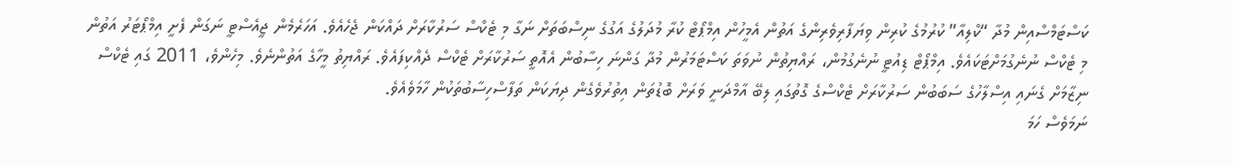ކަސްޓަމްސްއިން މުދާ “ކްލިއާ” ކުރުމުގެ ކުރިން ވިޔަފާރިވެރިންގެ އަތުން އެމީހުން އިމްޕޯޓް ކުރާ މުދަލުގެ އަގުގެ ނިސްބަތަށް ނަގާ މި ޓެކްސް ސަރުކާރަށް ދައްކަން ޖެހެއެވެ. އަހަރެމެން ޖީއެސްޓީ ނަގަން ފެށީ އިމްޕޯޓަރު އަތުން މި ޓެކްސް ނުނެގުމަށްޓަކައެވެ. އިމްޕޯޓް ޑިއުޓީ ނުނެގުމުން، ރައްޔިތުން ނުވަތަ ކަސްޓަމަރުން މުދާ ގަންނަ ހިސާބުން އެއޮތީ ސަރުކާރަށް ޓެކްސް ދެއްކިފައެވެ. ރައްޔިތު މީހާގެ އަތުންނެވެ. މިހެންވެ، 2011 ގައި ޓެކްސް ނިޒާމަށް ގެނައި އިސްލާހުގެ ސަބަބުން ސަރުކާރަށް ޓެކްސްގެ ގޮތުގައި ލިބޭ އާމްދަނީ ވަރަށް ބޮޑުތަން އިތުރުވެގެން ދިޔަކަން ތަފާސްހިސާބުތަކުން ހާމަވެއެވެ.
ނަމަވެސް ހަމަ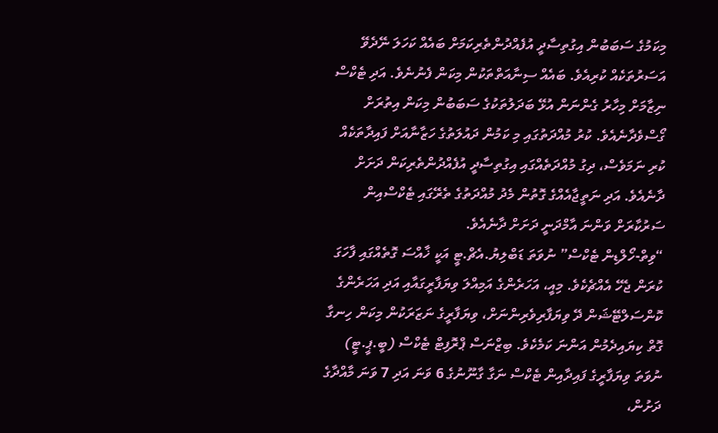މިކަމުގެ ސަބަބުން އިގުތިސާދީ އުފެއްދުންތެރިކަމަށް ބައެއް ކަހަލަ ނޭދެވޭ އަސަރުތަކެއް ކުރިއެވެ. ބައެއް ސިނާއަތްތަކުން މިކަން ފެނުނެވެ. އަދި ޓެކްސް ނިޒާމަށް މިހާރު ގެންނަން އުޅޭ ބަދަލުތަކުގެ ސަބަބުން މިކަން އިތުރަށް ގޯސްވެދާނެއެވެ. ކުރު މުއްދަތުގައި މި ކަމުން ދައުލަތުގެ ހަޒާނާއަށް ފައިދާތަކެއް ކުރި ނަމަވެސް، ދިގު މުއްދަތެއްގައި އިގުތިސާދީ އުފެއްދުންތެރިކަން ދަށަށް ދާނެއެވެ. އަދި ނަތީޖާއެއްގެ ގޮތުން މެދު މުއްދަތުގެ ތެރޭގައި ޓެކްސްއިން ސަރުކާރަށް ވަންނަ އާމްދަނީ ދަށަށް ދާނެއެވެ.
“ވިތް-ހޯލްޑިން ޓެކްސް” ނުވަތަ ޑަބްލިޔު.އެޗް.ޓީ އަކީ ޚާއްސަ ގޮތެއްގައި ފާހަގަ ކުރަން ޖެހޭ އެއްޗެކެވެ. މިއީ، އަހަރެންގެ އަމިއްލަ ވިޔަފާރީގައާއި އަދި އަހަރެންގެ ކޮންސަލްޓޭޝަން ދޭ ވިޔަފާރިވެރިންނަށް، ވިޔަފާރީގެ ނަޒަރަކުން މިކަން ހިނގާ ގޮތް ކިޔައިދެމުން އަންނަ ކަމެކެވެ. ބިޒްނަސް ޕްރޮފިޓް ޓެކްސް (ބީ.ޕީ.ޓީ) ނުވަތަ ވިޔަފާރީގެ ފައިދާއިން ޓެކްސް ނަގާ ގާނޫނުގެ 6 ވަނަ އަދި 7 ވަނަ މާއްދާގެ ދަށުން،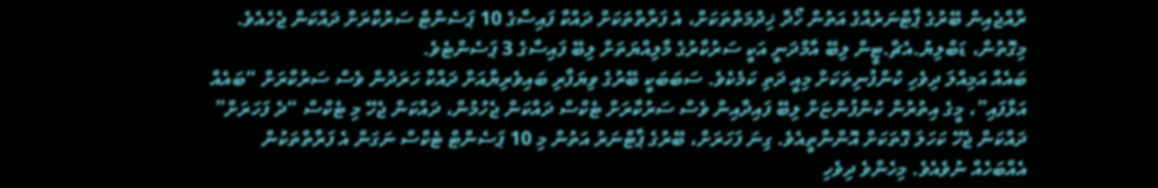ރާއްޖެއިން ބޭރުގެ ޕާޓްނަރެއްގެ އަތުން ހޯދާ ޚިދުމަތްތަކަށް، އެ ފަރާތްތަކަށް ދައްކާ ފައިސާގެ 10 ޕަސެންޓް ސަރުކާރަށް ދައްކަން ޖެހެއެވެ. މިގޮތުން، ޑަބްލިޔު.އެޗް.ޓީން ލިބޭ އާމްދަނީ އަކީ ސަރުކާރުގެ މާލިއްޔަތަށް ލިބޭ ފައިސާގެ 3 ޕަސެންޓެވެ.
ބައެއް އަމިއްލަ ދިވެހި ކުންފުނިތަކަށް މިއީ ދަތި ކަމެކެވެ. ސަބަބަކީ ބޭރުގެ ވިޔަފާރި ބައިވެރިޔާއަށް ދައްކާ ހަރަދުން ވެސް ސަރުކާރަށް “ބައެއް އަޅާފައި”، މީގެ އިތުރުން ކުންފުންޏަށް ލިބޭ ފައިދާއިން ވެސް ސަރުކާރަށް ޓެކްސް ދައްކަން ޖެހުމުން، ދައްކަން ޖެހޭ މި ޓެކްސް “ދެ ފަހަރަށް” ދައްކަން ޖެހޭ ކަހަލަ ގޮތަކަށް އޮންނާތީއެވެ. ގިނަ ފަހަރަށް، ބޭރުގެ ޕާޓްނަރު އަތުން މި 10 ޕަސެންޓް ޓެކްސް ނަގަން އެ ފަރާތްތަކުން އެއްބަހެއް ނުވެއެވެ. މިހެންވެ ދިވެހި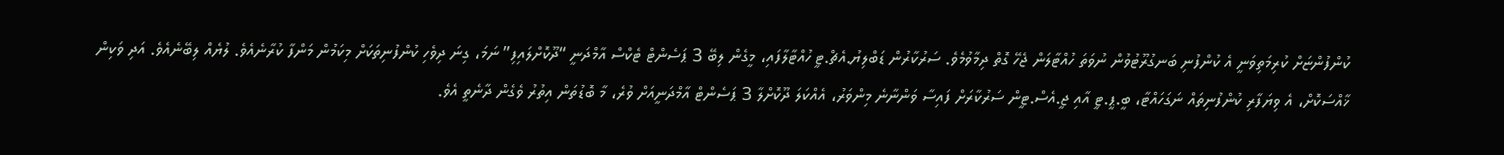ކުންފުންޏަށް ކުރިމަތިވަނީ އެ ކުންފުނި ބަނގުރޫޓުވުން ނުވަތަ ހުއްޓާލަން ޖެހޭ ގޮތް ދިމާވުމެވެ. ސަރުކާރުން ޑަބްލިޔު.އެޗް.ޓީ ހުއްޓާލާފައި، މީގެން ލިބޭ 3 ޕަސެންޓް ޓެކްސް އާމްދަނީ “ދޫކޮށްލައިފި” ނަމަ، ގިނަ ދިވެހި ކުންފުނިތަކަށް މިކަމުން މަންފާ ކުރާނެއެވެ. ލުޔެއް ލިބޭނެއެވެ. އަދި ވަކިން ޚާއްސަކޮށް، އެ ވިޔަފާރި ކުންފުނިތައް ނަގަހައްޓާ، ބީ.ޕީ.ޓީ އާއި ޖީ.އެސް.ޓީން ސަރުކާރަށް ފައިސާ ވަންނާނެ މިންވަރު، އެއްކަލަ ދޫކޮށްލާ 3 ޕަސެންޓް އާމްދަނީއަށް ވުރެ، މާ ބޮޑުތަން އިތުރު ވެގެން ދާނެތީ އެވެ.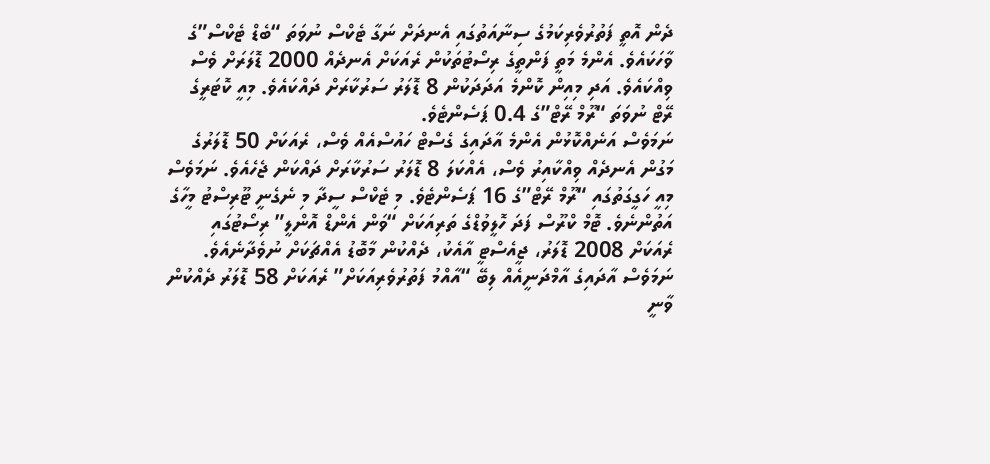ދެން އޮތީ ފަތުރުވެރިކަމުގެ ސިނާއަތުގައި އެނދަށް ނަގާ ޓެކްސް ނުވަތަ “ބެޑް ޓެކްސް”ގެ ވާހަކައެވެ. އެންމެ މަތީ ފަންތީގެ ރިސޯޓުތަކުން ރެއަކަށް އެނދެއް 2000 ޑޮލަރަށް ވެސް ވިއްކައެވެ. އަދި މިއިން ކޮންމެ އަދަދަކުން 8 ޑޮލަރު ސަރުކާރަށް ދައްކައެވެ. މިއީ ކޮޓަރީގެ ރޭޓް ނުވަތަ “ރޫމް ރޭޓް”ގެ 0.4 ޕަސެންޓެވެ.
ނަމަވެސް އަނެއްކޮޅުން އެންމެ އާދައިގެ ގެސްޓް ހައުސްއެއް ވެސް، ރެއަކަށް 50 ޑޮލަރުގެ މަގުން އެނދެއް ވިއްކާއިރު ވެސް، އެއްކަލަ 8 ޑޮލަރު ސަރުކާރަށް ދައްކަން ޖެހެއެވެ. ނަމަވެސް މިއީ ހަގީގަތުގައި “ރޫމް ރޭޓް”ގެ 16 ޕަސެންޓެވެ. މި ޓެކްސް ސީދާ މި ނެގެނީ ޓޫރިސްޓު މީހާގެ އަތުންނެވެ. ޓޮމް ކްރޫސް ފަދަ ހޮލީވުޑްގެ ތަރިއަކަށް “ވަން އެންޑް އޮންލީ” ރިސޯޓުގައި ރެއަކަށް 2008 ޑޮލަރު، ޖީއެސްޓީ އާއެކު، ދެއްކުން މާބޮޑު އެއްޗަކަށް ނުވެދާނެއެވެ. ނަމަވެސް އާދައިގެ އާމްދަނީއެއް ލިބޭ “އާއްމު ފަތުރުވެރިއަކަށް” ރެއަކަށް 58 ޑޮލަރު ދެއްކުން ވާނީ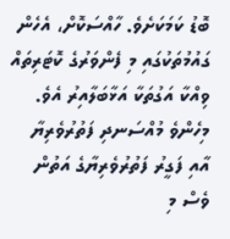ބޮޑު ކަމަކަށެވެ. ހާއްސަކޮށް، އެހެން ގައުމުތަކުގައި މި ފެންވަރުގެ ކޮޓަރިތައް ވިއްކާ އަގުތަކާ އަޅާބަލާއިރު އެވެ.
މިހެންވެ މުއްސަނދި ފަތުރުވެރިޔާ އާއި ފަގީރު ފަތުރުވެރިޔާގެ އަތުން ވެސް މި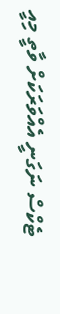ޓެކްސް ނަގަނީ އެއްވަރަކަށް ވާތީ މިއީ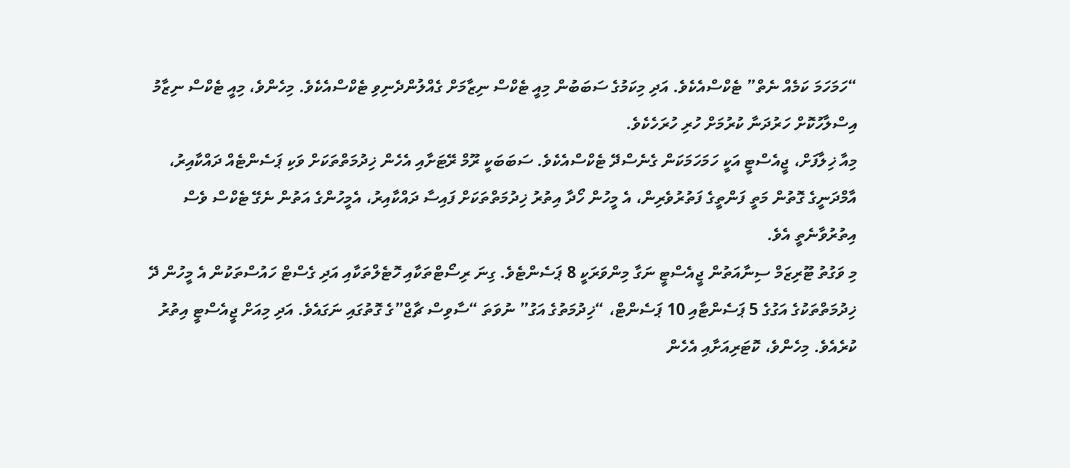“ހަމަހަމަ ކަމެއް ނެތް” ޓެކްސްއެކެވެ. އަދި މިކަމުގެ ސަބަބުން މިއީ ޓެކްސް ނިޒާމަށް ގެއްލުންދެނިވި ޓެކްސްއެކެވެ. މިހެންވެ، މިއީ ޓެކްސް ނިޒާމު އިސްލާހުކޮށް ހަރުދަނާ ކުރުމަށް ހުރި ހުރަހެކެވެ.
މިއާ ޚިލާފަށް، ޖީއެސްޓީ އަކީ ހަމަހަމަކަން ގެނެސްދޭ ޓެކްސްއެކެވެ. ސަބަބަކީ ރޫމް ރޭޓަށާއި އެހެން ޚިދުމަތްތަކަށް ވަކި ޕަސެންޓެއް ދައްކާއިރު، އާމްދަނީގެ ގޮތުން މަތީ ފަންތީގެ ފަތުރުވެރިން، އެ މީހުން ހޯދާ އިތުރު ޚިދުމަތްތަކަށް ފައިސާ ދައްކާއިރު، އެމީހުންގެ އަތުން ނެގޭ ޓެކްސް ވެސް އިތުރުވާނެތީ އެވެ.
މި ވަގުތު ޓޫރިޒަމް ސިނާއަތުން ޖީއެސްޓީ ނަގާ މިންވަރަކީ 8 ޕަސެންޓެވެ. ގިނަ ރިސޯޓްތަކާއި ހޮޓެލްތަކާއި އަދި ގެސްޓް ހައުސްތަކުން އެ މީހުން ދޭ ޚިދުމަތްތަކުގެ އަގުގެ 5 ޕަސެންޓާއި 10 ޕަސެންޓް، “ޚިދުމަތުގެ އަގު” ނުވަތަ “ސާވިސް ޗާޖް”ގެ ގޮތުގައި ނަގައެވެ. އަދި މިއަށް ޖީއެސްޓީ އިތުރު ކުރެއެވެ. މިހެންވެ، ކޮޓަރިއަށާއި އެހެން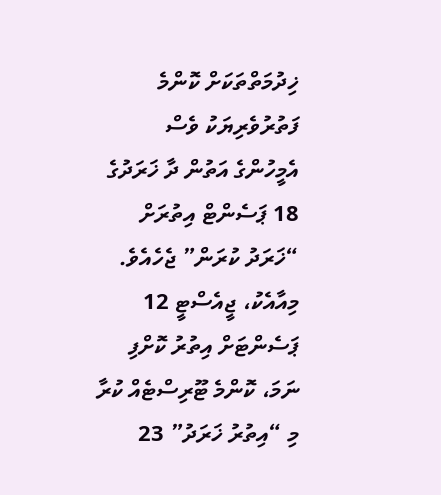ޚިދުމަތްތަކަށް ކޮންމެ ފަތުރުވެރިޔަކު ވެސް އެމީހުންގެ އަތުން ދާ ޚަރަދުގެ 18 ޕަސެންޓް އިތުރަށް “ޚަރަދު ކުރަން” ޖެހެއެވެ. މިއާއެކު، ޖީއެސްޓީ 12 ޕަސެންޓަށް އިތުރު ކޮށްފި ނަމަ، ކޮންމެ ޓޫރިސްޓެއް ކުރާ މި “އިތުރު ޚަރަދު” 23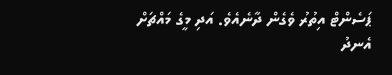ޕަސެންޓް އިތުރު ވެގެން ދާނެއެވެ. އަދި މީގެ މައްޗަށް އެނދު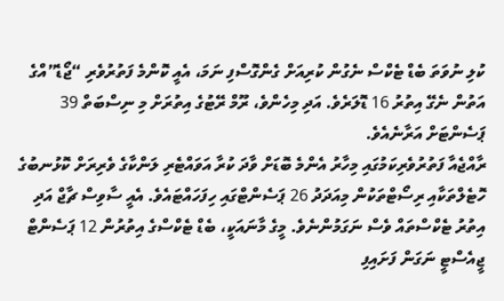ކުލި ނުވަތަ ބެޑް ޓެކްސް ނެގުން ކުރިއަށް ގެންގޮސްފި ނަމަ، އެއީ ކޮންމެ ފަތުރުވެރި “ޖޯޑެ”އްގެ އަތުން ނެގޭ އިތުރު 16 ޑޮލަރެވެ. އަދި މިހެންވެ، ރޫމް ރޭޓުގެ އިތުރަށް މި ނިސްބަތް 39 ޕަސެންޓަށް އަރާނެއެވެ.
ރާއްޖެއާ ފަތުރުވެރިކަމުގައި މިހާރު އެންމެ ބޮޑަށް ވާދަ ކުރާ އަވައްޓެރި ލަންކާގެ ވެރިރަށް ކޮޅުނބުގެ ހޮޓެލްތަކާއި ރިސޯޓްތަކުން މިއަދަދު 26 ޕަސެންޓްގައި ހިފަހައްޓައެވެ. އެއީ ސާވިސް ޗާޖް އަދި އިތުރު ޓެކްސްތައް ވެސް ނަގަމުންނެވެ. މީގެ މާނައަކީ، ބެޑް ޓެކްސްގެ އިތުރުން 12 ޕަސެންޓް ޖީއެސްޓީ ނަގަން ފަށައިފި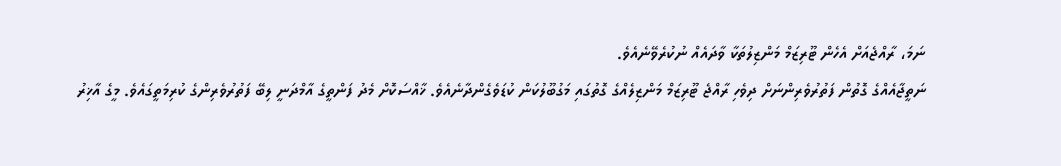ނަމަ، ރާއްޖެއަށް އެހެން ޓޫރިޒަމް މަންޒިލުތަކާ ވާދައެއް ނުކުރެވޭނެއެވެ.
ނަތީޖާއެއްގެ ގޮތުން ފަތުރުވެރިންނަށް ދިވެހި ރާއްޖެ ޓޫރިޒަމް މަންޒިލެއްގެ ގޮތުގައި މަގުބޫލުކަން ކުޑަވެގެންދާނެއެވެ. ޚާއްސަކޮށް މެދު ފަންތީގެ އާމްދަނީ ލިބޭ ފަތުރުވެރިންގެ ކުރިމަތީގައެވެ. މީގެ އާޚިރު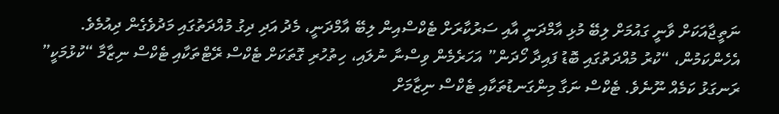ނަތީޖާއަކަށް ވާނީ ގައުމަށް ލިބޭ މުޅި އާމްދަނީ އާއި ސަރުކާރަށް ޓެކްސްއިން ލިބޭ އާމްދަނީ، މެދު އަދި ދިގު މުއްދަތުގައި މަދުވެގެން ދިއުމެވެ.
އެހެންކަމުން، “ކުރު މުއްދަތުގައި ބޮޑު ފައިދާ ހޯދަން” އަހަރެމެން ވިސްނާ ނުލައި، ހިތުހުރި ގޮތަކަށް ޓެކްސް ރޭޓްތަކާއި ޓެކްސް ނިޒާމާ “ކުޅުމަކީ” ރަނގަޅު ކަމެއް ނޫނެވެ. ޓެކްސް ނަގާ މިންގަނޑުތަކާއި ޓެކްސް ނިޒާމަށް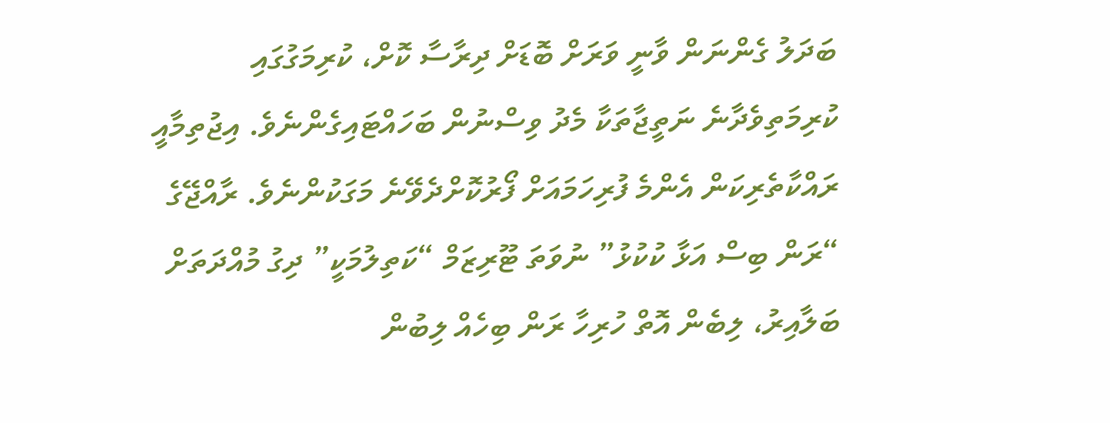ބަދަލު ގެންނަން ވާނީ ވަރަށް ބޮޑަށް ދިރާސާ ކޮށް، ކުރިމަގުގައި ކުރިމަތިވެދާނެ ނަތީޖާތަކާ މެދު ވިސްނުން ބަހައްޓައިގެންނެވެ. އިޖުތިމާއީ ރައްކާތެރިކަން އެންމެ ފުރިހަމައަށް ފޯރުކޮށްދެވޭނެ މަގަކުންނެވެ. ރާއްޖޭގެ “ރަން ބިސް އަޅާ ކުކުޅު” ނުވަތަ ޓޫރިޒަމް “ކަތިލުމަކީ” ދިގު މުއްދަތަށް ބަލާއިރު، ލިބެން އޮތް ހުރިހާ ރަން ބިހެއް ލިބުން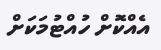އެއްކޮށް ހުއްޓުމަކަށް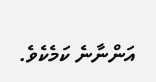އަންނާނެ ކަމެކެވެ.